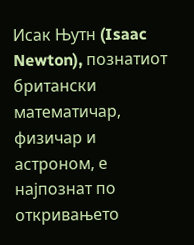Исак Њутн (Isaac Newton), познатиот британски математичар, физичар и астроном, е најпознат по откривањето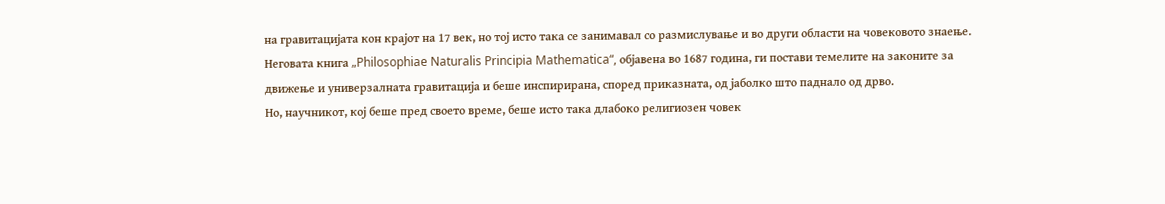на гравитацијата кон крајот на 17 век, но тој исто така се занимавал со размислување и во други области на човековото знаење.
Неговата книга „Philosophiae Naturalis Principia Mathematica“, објавена во 1687 година, ги постави темелите на законите за движење и универзалната гравитација и беше инспирирана, според приказната, од јаболко што паднало од дрво.
Но, научникот, кој беше пред своето време, беше исто така длабоко религиозен човек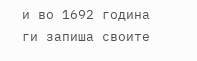и во 1692 година ги запиша своите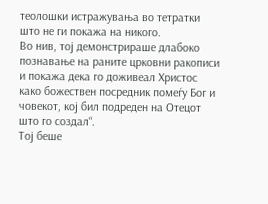теолошки истражувања во тетратки што не ги покажа на никого.
Во нив, тој демонстрираше длабоко познавање на раните црковни ракописи и покажа дека го доживеал Христос како божествен посредник помеѓу Бог и човекот, кој бил подреден на Отецот што го создал“.
Тој беше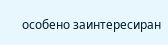особено заинтересиран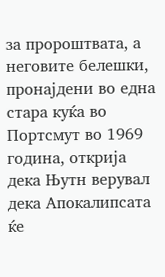за пророштвата, а неговите белешки, пронајдени во една стара куќа во Портсмут во 1969 година, открија дека Њутн верувал дека Апокалипсата ќе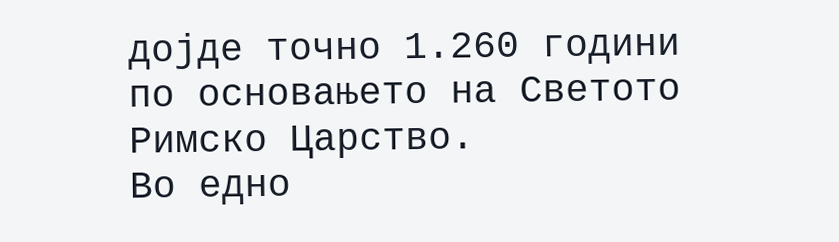дојде точно 1.260 години по основањето на Светото Римско Царство.
Во едно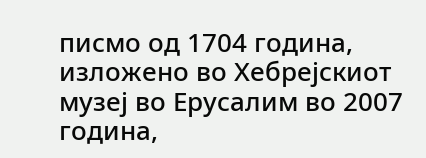писмо од 1704 година, изложено во Хебрејскиот музеј во Ерусалим во 2007 година,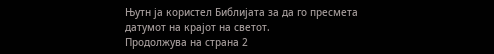Њутн ја користел Библијата за да го пресмета датумот на крајот на светот.
Продолжува на страна 2